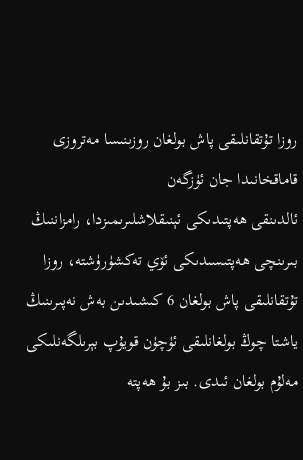روزا تۇتقانلىقى پاش بولغان روزىنىسا مەتروزى قاماقخانىدا جان ئۈزگەن
ئالدىنقى ھەپتىدىكى ئېنىقلاشلىرىمىزدا، رامزاننىڭ بىرىنچى ھەپتىسىدىكى ئۆي تەكشۈرۈشتە، روزا تۇتقانلىقى پاش بولغان 6 كىشىدىن بەش نەپىرىنىڭ ياشتا چوڭ بولغانلىقى ئۈچۈن قويۇپ بېرىلگەنلىكى مەلۇم بولغان ئىدى. بىز بۇ ھەپتە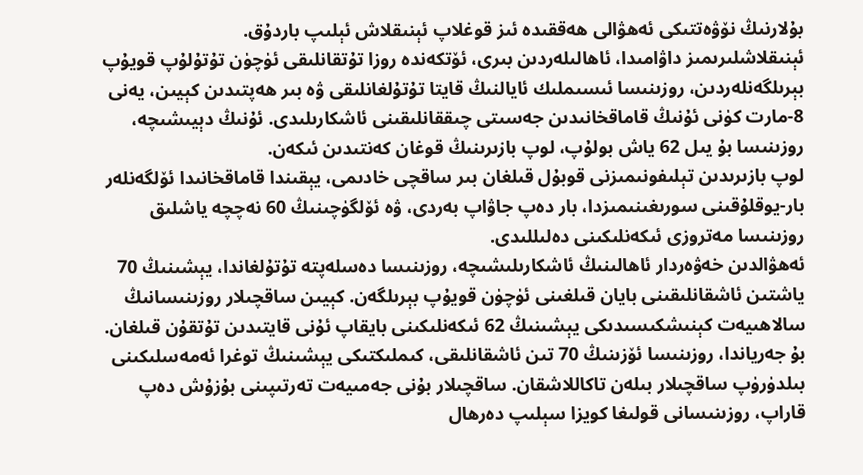بۇلارنىڭ نۆۋەتتىكى ئەھۋالى ھەققىدە ئىز قوغلاپ ئېنىقلاش ئېلىپ باردۇق.
ئېنىقلاشلىرىمىز داۋامىدا، ئاھالىلەردىن بىرى، ئۆتكەندە روزا تۇتقانلىقى ئۈچۈن تۇتۇلۇپ قويۇپ بېرىلگەنلەردىن، روزىنىسا ئىسىملىك ئايالنىڭ قايتا تۇتۇلغانلىقى ۋە بىر ھەپتىدىن كېيىن، يەنى 8-مارت كۈنى ئۇنىڭ قاماقخانىدىن جەسىتى چىققانلىقىنى ئاشكارىلىدى. ئۇنىڭ دېيىشىچە، روزىنىسا بۇ يىل 62 ياش بولۇپ، لوپ بازىرىنىڭ قوغان كەنتىدىن ئىكەن.
لوپ بازىرىدىن تېلىفونىمىزنى قوبۇل قىلغان بىر ساقچى خادىمى، يېقىندا قاماقخانىدا ئۆلگەنلەر بار-يوقلۇقىنى سورىغىنىمىزدا، بار دەپ جاۋاپ بەردى، ۋە ئۆلگۈچىنىڭ 60 نەچچە ياشلىق روزىنىسا مەتروزى ئىكەنلىكىنى دەلىللىدى.
ئەھۋالدىن خەۋەردار ئاھالىنىڭ ئاشكارىلىشىچە، روزىنىسا دەسلەپتە تۇتۇلغاندا، يېشىنىڭ 70 ياشتىن ئاشقانلىقىنى بايان قىلغىنى ئۈچۈن قويۇپ بېرىلگەن. كېيىن ساقچىلار روزىنىسانىڭ سالاھىيەت كېنىشكىسىدىكى يېشىنىڭ 62 ئىكەنلىكىنى بايقاپ ئۇنى قايتىدىن تۇتقۇن قىلغان. بۇ جەرياندا، روزىنىسا ئۆزىنىڭ 70 تىن ئاشقانلىقى، كىملىكتىكى يېشىنىڭ توغرا ئەمەسلىكىنى بىلدۈرۈپ ساقچىلار بىلەن تاكاللاشقان. ساقچىلار بۇنى جەمىيەت تەرتىپىنى بۇزۇش دەپ قاراپ، روزىنىسانى قولىغا كويزا سېلىپ دەرھال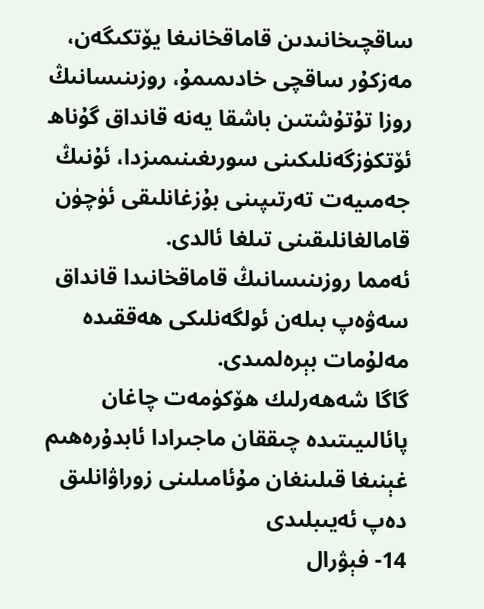ساقچىخانىدىن قاماقخانىغا يۆتكىگەن،
مەزكۇر ساقچى خادىمىمۇ، روزىنىسانىڭ روزا تۇتۇشتىن باشقا يەنە قانداق گۇناھ ئۆتكۈزگەنلىكىنى سورىغىنىمىزدا، ئۇنىڭ جەمىيەت تەرتىپىنى بۇزغانلىقى ئۈچۈن قامالغانلىقىنى تىلغا ئالدى.
ئەمما روزىنىسانىڭ قاماقخانىدا قانداق سەۋەپ بىلەن ئولگەنلىكى ھەققىدە مەلۇمات بېرەلمىدى.
گاگا شەھەرلىك ھۆكۈمەت چاغان پائالىيىتىدە چىققان ماجىرادا ئابدۇرەھىم غېنىغا قىلىنغان مۇئامىلىنى زوراۋانلىق دەپ ئەيىبلىدى
14- فېۋرال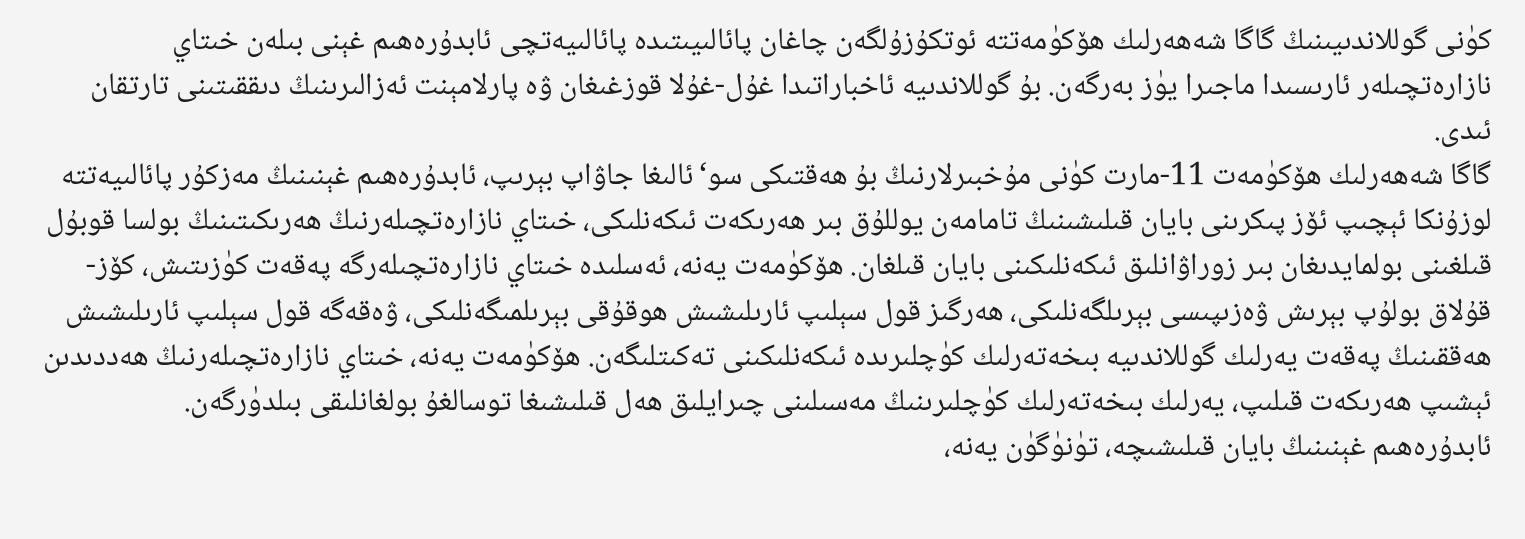كۈنى گوللاندىيىنىڭ گاگا شەھەرلىك ھۆكۈمەتتە ئوتكۇزۇلگەن چاغان پائالىيىتىدە پائالىيەتچى ئابدۇرەھىم غېنى بىلەن خىتاي نازارەتچىلەر ئارىسىدا ماجىرا يۈز بەرگەن. بۇ گوللاندىيە ئاخباراتىدا غۇل-غۇلا قوزغىغان ۋە پارلامېنت ئەزالىرىنىڭ دىققىتىنى تارتقان ئىدى.
گاگا شەھەرلىك ھۆكۈمەت 11-مارت كۈنى مۇخبىرلارنىڭ بۇ ھەقتىكى سو‘ئالىغا جاۋاپ بېرىپ، ئابدۇرەھىم غېنىنىڭ مەزكۇر پائالىيەتتە لوزۇنكا ئېچىپ ئۆز پىكرىنى بايان قىلىشىنىڭ تامامەن يوللۇق بىر ھەرىكەت ئىكەنلىكى، خىتاي نازارەتچىلەرنىڭ ھەرىكىتىنىڭ بولسا قوبۇل قىلغىنى بولمايدىغان بىر زوراۋانلىق ئىكەنلىكىنى بايان قىلغان. ھۆكۈمەت يەنە، ئەسلىدە خىتاي نازارەتچىلەرگە پەقەت كۈزىتىش، كۆز-قۇلاق بولۇپ بېرىش ۋەزىپىسى بېرىلگەنلىكى، ھەرگىز قول سېلىپ ئارىلىشىش ھوقۇقى بېرىلمىگەنلىكى، ۋەقەگە قول سېلىپ ئارىلىشىش ھەققىنىڭ پەقەت يەرلىك گوللاندىيە بىخەتەرلىك كۈچلىرىدە ئىكەنلىكىنى تەكىتلىگەن. ھۆكۈمەت يەنە، خىتاي نازارەتچىلەرنىڭ ھەددىدىن ئېشىپ ھەرىكەت قىلىپ، يەرلىك بىخەتەرلىك كۈچلىرىنىڭ مەسىلىنى چىرايلىق ھەل قىلىشىغا توسالغۇ بولغانلىقى بىلدۈرگەن.
ئابدۇرەھىم غېنىنىڭ بايان قىلىشىچە، تۈنۈگۈن يەنە،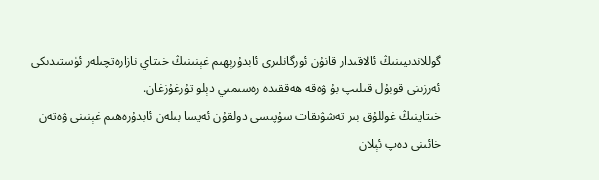گوللاندىيىنىڭ ئالاقىدار قانۇن ئورگانلىرى ئابدۇرېھىم غېنىنىڭ خىتاي نازارەتچىلەر ئۈستىدىكى ئەرزىنى قوبۇل قىلىپ بۇ ۋەقە ھەققىدە رەسىمىي دېلو تۇرغۇزغان.
خىتاينىڭ غوللۇق بىر تەشۋىقات سۇپىسى دولقۇن ئەيسا بىلەن ئابدۇرەھىم غېنىنى ۋەتەن خائىنى دەپ ئېلان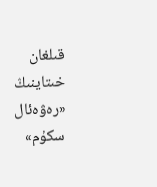قىلغان
خىتاينىڭ «رەۋەئال سكۇم»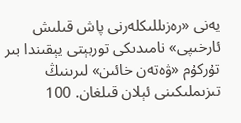يەنى «رەزىللىكلەرنى پاش قىلىش ئارخىپى» نامىدىكى توربېتى يېقىندا بىر تۇركۇم «ۋەتەن خائىن» لىرىنىڭ تىزىملىكىنى ئېلان قىلغان. 100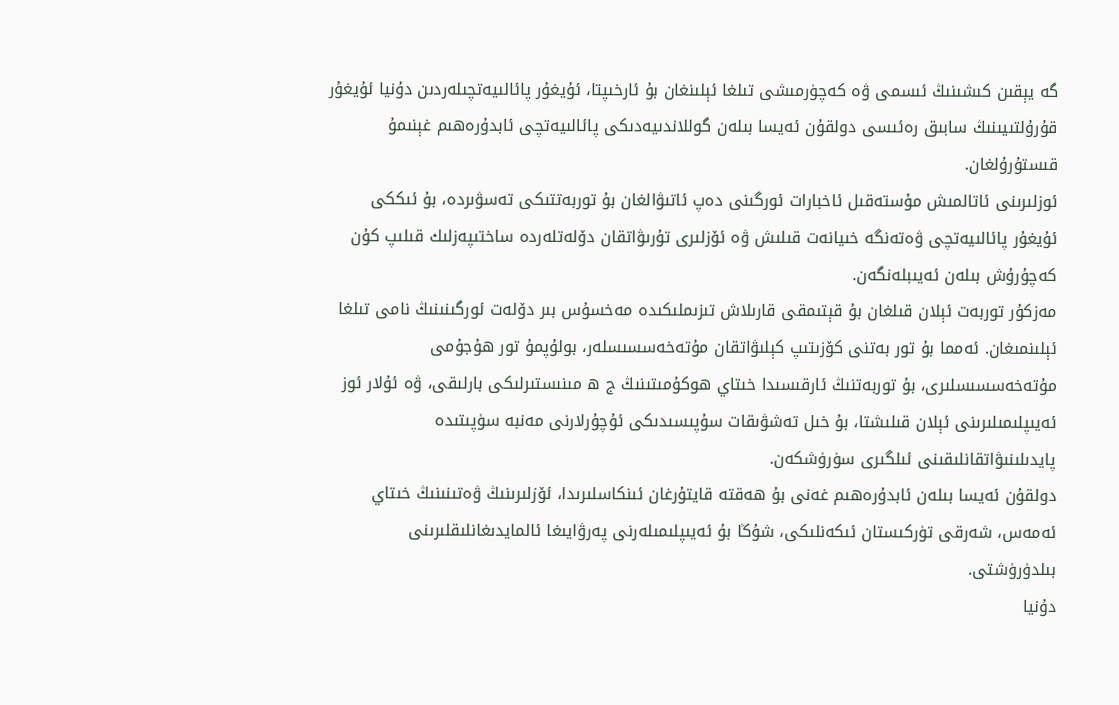گە يېقىن كىشىنىڭ ئىسمى ۋە كەچۈرمىشى تىلغا ئېلىنغان بۇ ئارخىپتا، ئۇيغۇر پائالىيەتچىلەردىن دۇنيا ئۇيغۇر قۇرۇلتىيىنىڭ سابىق رەئىسى دولقۇن ئەيسا بىلەن گوللاندىيەدىكى پائالىيەتچى ئابدۇرەھىم غېنىمۇ قىستۇرۇلغان.
ئوزلىرىنى ئاتالمىش مۇستەقىل ئاخبارات ئورگىنى دەپ ئاتىۋالغان بۇ توربەتتىكى تەسۋىردە، بۇ ئىككى ئۇيغۇر پائالىيەتچى ۋەتەنگە خىيانەت قىلىش ۋە ئۆزلىرى تۇرىۋاتقان دۆلەتلەردە ساختىپەزلىك قىلىپ كۇن كەچۇرۇش بىلەن ئەيىبلەنگەن.
مەزكۇر توربەت ئېلان قىلغان بۇ قېتىمقى قارىلاش تىزىملىكىدە مەخسۇس بىر دۆلەت ئورگىنىنىڭ نامى تىلغا ئېلىنمىغان. ئەمما بۇ تور بەتنى كۆزىتىپ كېلىۋاتقان مۇتەخەسسىسلەر، بولۇپمۇ تور ھۇجۇمى مۇتەخەسسىسلىرى، بۇ توربەتنىڭ ئارقىسىدا خىتاي ھوكۇمىتىنىڭ ج ھ مىنىستىرلىكى بارلىقى، ۋە ئۇلار ئوز ئەيىپلىمىلىرىنى ئېلان قىلىشتا، بۇ خىل تەشۋىقات سۇپىسىدىكى ئۇچۇرلارنى مەنبە سۈپىتىدە پايدىلىنىۋاتقانلىقىنى ئىلگىرى سۈرۈشكەن.
دولقۇن ئەيسا بىلەن ئابدۇرەھىم غەنى بۇ ھەقتە قايتۇرغان ئىنكاسلىرىدا، ئۆزلىرىنىڭ ۋەتىنىنىڭ خىتاي ئەمەس، شەرقى تۈركىستان ئىكەنلىكى، شۇڭا بۇ ئەيىپلىمىلەرنى پەرۋايىغا ئالمايدىغانلىقلىرىنى بىلدۈرۈشتى.
دۇنيا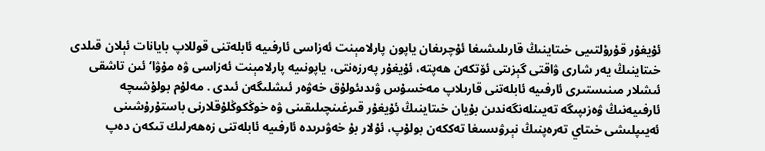ئۇيغۇر قۇرۇلتىيى خىتاينىڭ قارىلىشىغا ئۇچرىغان ياپون پارلامېنت ئەزاسى ئارفىيە ئابلەتنى قوللاپ بايانات ئېلان قىلدى
خىتاينىڭ يەر شارى ۋاقتى گېزىتى ئۆتكەن ھەپتە، ئۇيغۇر پەرزەنتى، ياپونىيە پارلامېنت ئەزاسى ۋە مۇۋا‘ئىن تاشقى ئىشلار مىنىستىرى ئارفىيە ئابلەتنى قارىلاپ مەخسۇس ۋىدىئولۇق خەۋەر ئىشلىگەن ئىدى . مەلۇم بولۇشىچە ئارفىيەنىڭ ۋەزىپىگە تەيىنلەنگەندىن بۇيان خىتاينىڭ ئۇيغۇر قىرغىنچىلىقىنى ۋە خوڭكوڭلۇقلارنى باستۇرۇشىنى ئەيىپلىشى خىتاي تەرەپنىڭ نېرۋىسىغا تەككەن بولۇپ، ئۇلار بۇ خەۋىرىدە ئارفىيە ئابلەتنى زەھەرلىك تىكەن دەپ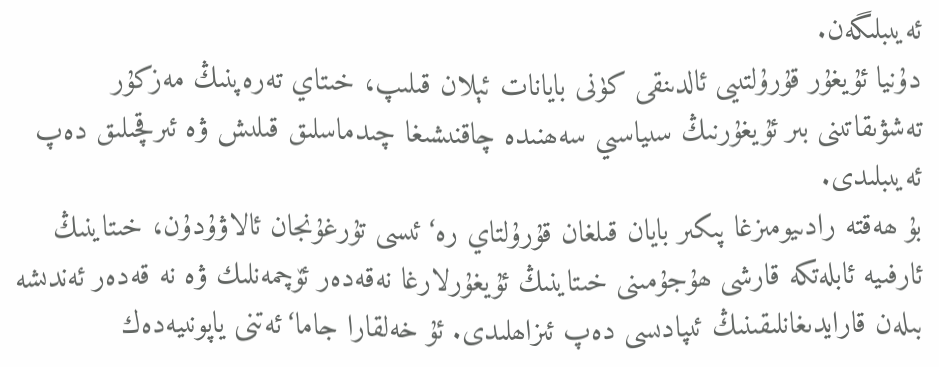ئەيىبلىگەن.
دۇنيا ئۇيغۇر قۇرۇلتىيى ئالدىنقى كۈنى بايانات ئېلان قىلىپ، خىتاي تەرەپنىڭ مەزكۇر تەشۋىقاتىنى بىر ئۇيغۇرنىڭ سىياسىي سەھنىدە چاقنىشىغا چىدماسلىق قىلىش ۋە ئىرقچىلىق دەپ ئەيىبلىدى.
بۇ ھەقتە رادىيومىزغا پىكىر بايان قىلغان قۇرۇلتاي رە‘ئىسى تۇرغۇنجان ئالاۋۇدۇن، خىتاينىڭ ئارفىيە ئابلەتكە قارشى ھۇجۇمىنى خىتاينىڭ ئۇيغۇرلارغا نەقەدەر ئۆچمەنلىك ۋە نە قەدەر ئەندىشە بىلەن قارايدىغانلىقىنىڭ ئىپادىسى دەپ ئىزاھلىدى. ئۇ خەلقارا جاما‘ئەتنى ياپونىيەدەك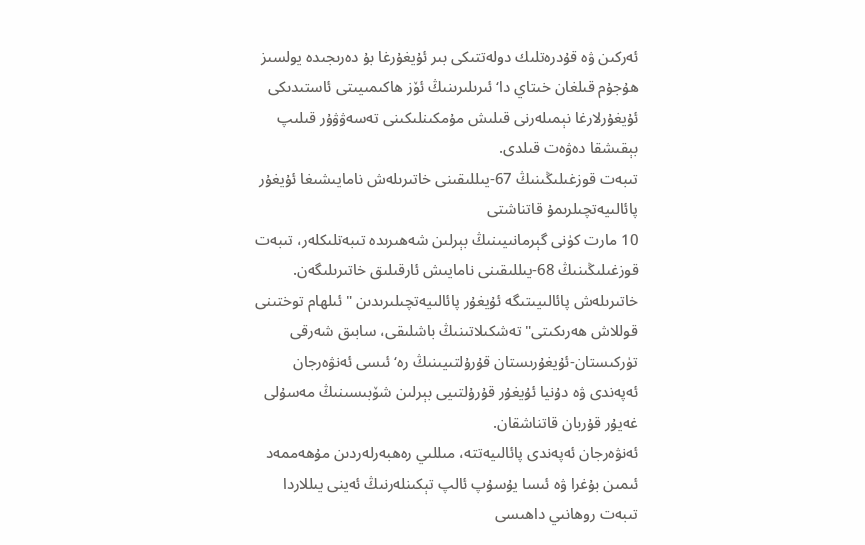ئەركىن ۋە قۇدرەتلىك دولەتتىكى بىر ئۇيغۇرغا بۇ دەرىجىدە يولسىز ھۇجۇم قىلغان خىتاي دا‘ئىرىلىرىنىڭ ئۆز ھاكىمىيىتى ئاستىدىكى ئۇيغۇرلارغا نېمىلەرنى قىلىش مۇمكىنلىكىنى تەسەۋۋۇر قىلىپ بېقىشقا دەۋەت قىلدى.
تىبەت قوزغىلىڭىنىڭ 67-يىللىقىنى خاتىرىلەش نامايىشىغا ئۇيغۇر پائالىيەتچىلرىمۇ قاتناشتى
10 مارت كۈنى گېرمانىيىنىڭ بېرلىن شەھىرىدە تىبەتلىكلەر، تىبەت قوزغىلىڭىنىڭ 68-يىللىقىنى نامايىش ئارقىلىق خاتىرىلىگەن. خاتىرىلەش پائالىيىتىگە ئۇيغۇر پائالىيەتچىلىرىدىن " ئىلھام توختىنى قوللاش ھەرىكىتى" تەشكىلاتىنىڭ باشلىقى، سابىق شەرقى تۈركىستان-ئۇيغۇرىستان قۇرۇلتىيىنىڭ رە‘ئىسى ئەنۋەرجان ئەپەندى ۋە دۇنيا ئۇيغۇر قۇرۇلتىيى بېرلىن شۆبىسىنىڭ مەسۇلى غەيۇر قۇربان قاتناشقان.
ئەنۋەرجان ئەپەندى پائالىيەتتە، مىللىي رەھبەرلەردىن مۇھەممەد ئىمىن بۇغرا ۋە ئىسا يۇسۇپ ئالپ تېكىنلەرنىڭ ئەينى يىللاردا تىبەت روھانىي داھىسى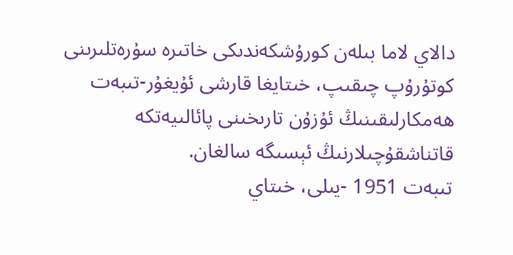دالاي لاما بىلەن كورۇشكەندىكى خاتىرە سۇرەتلىرىنى كوتۇرۇپ چىقىپ، خىتايغا قارشى ئۇيغۇر-تىبەت ھەمكارلىقىنىڭ ئۇزۇن تارىخىنى پائالىيەتكە قاتناشقۇچىلارنىڭ ئېسىگە سالغان.
تىبەت 1951 -يىلى، خىتاي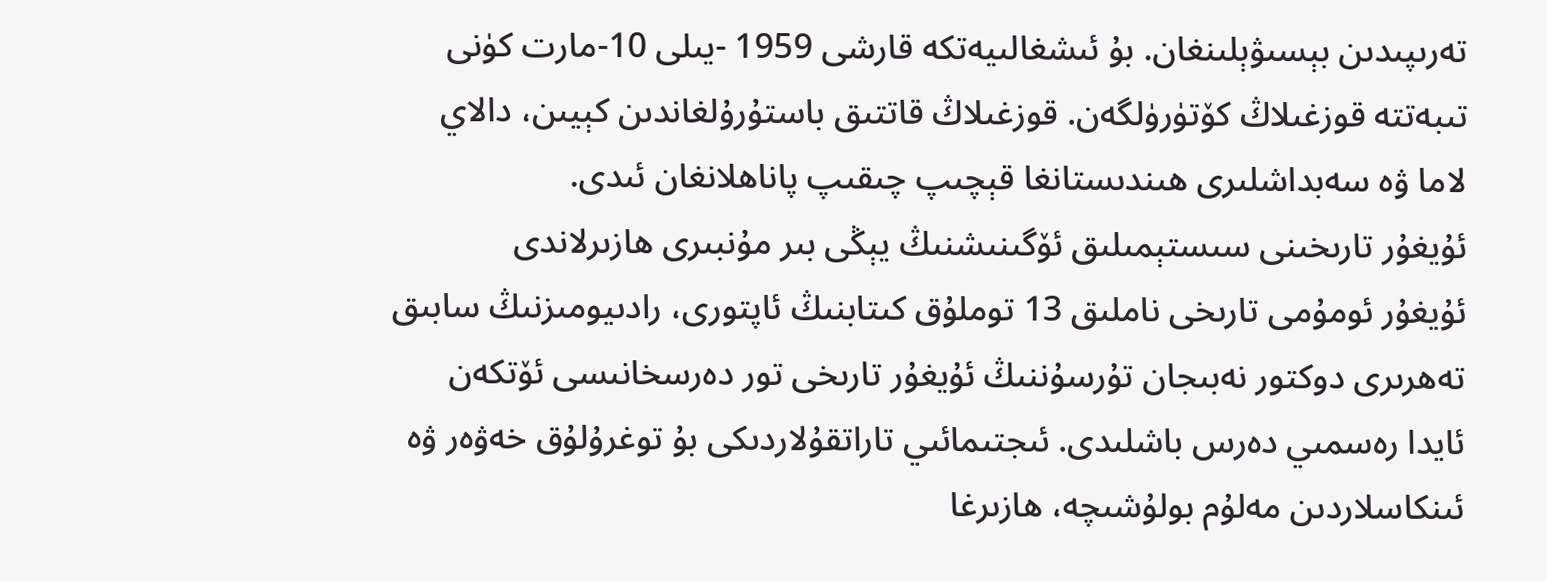تەرىپىدىن بېسىۋېلىنغان. بۇ ئىشغالىيەتكە قارشى 1959 -يىلى 10-مارت كۈنى تىبەتتە قوزغىلاڭ كۆتۈرۈلگەن. قوزغىلاڭ قاتتىق باستۇرۇلغاندىن كېيىن، دالاي لاما ۋە سەبداشلىرى ھىندىستانغا قېچىپ چىقىپ پاناھلانغان ئىدى.
ئۇيغۇر تارىخىنى سىستېمىلىق ئۆگىنىشنىڭ يېڭى بىر مۇنبىرى ھازىرلاندى
ئۇيغۇر ئومۇمى تارىخى ناملىق 13 توملۇق كىتابنىڭ ئاپتورى، رادىيومىزنىڭ سابىق تەھرىرى دوكتور نەبىجان تۇرسۇننىڭ ئۇيغۇر تارىخى تور دەرسخانىسى ئۆتكەن ئايدا رەسمىي دەرس باشلىدى. ئىجتىمائىي تاراتقۇلاردىكى بۇ توغرۇلۇق خەۋەر ۋە ئىنكاسلاردىن مەلۇم بولۇشىچە، ھازىرغا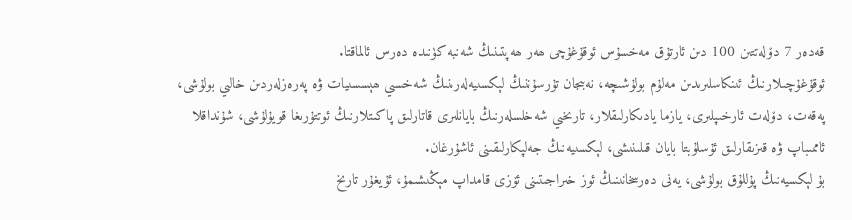قەدەر 7 دۆلەتتىن 100 دىن ئارتۇق مەخسۇس ئوقۇغۇچى ھەر ھەپتىنىڭ شەنبە كۈنىدە دەرس ئالماقتا.
ئوقۇغۇچىلارنىڭ ئىنكاسلىرىدىن مەلۇم بولۇشىچە، نەبىجان تۇرسۇننىڭ لېكسىيەلەرىنىڭ شەخسىي ھېسسىيات ۋە پەرەزلەردىن خالىي بولۇشى، پەقەت، دۆلەت ئارخىپلىرى، يازما يادىكارلىقلار، تارىخىي شەخلسلەرنىڭ بايانلىرى قاتارلىق پاكىتلارنىڭ ئوتتۇرىغا قويۇلۇشى، شۇنداقلا ئاممىباپ ۋە قىزىقارلىق ئۇسلۇبتا بايان قىلىنىشى، لېكسىيەنىڭ جەلپكارلىقىنى ئاشۇرغان.
بۇ لېكسيەنىڭ پۇللۇق بولۇشى، يەنى دەرسخانىنىڭ ئوز خىراجىتىنى ئۆزى قامداپ مېڭىشىمۇ، ئۇيغۇر تارىخ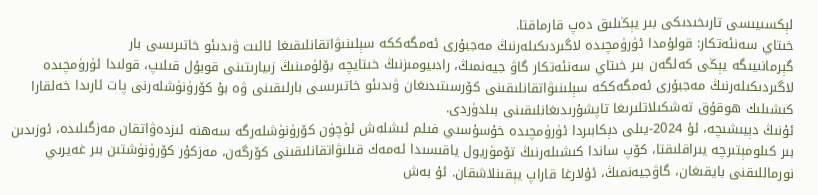لېكسىيىسى تارىخىدىكى بىر يېڭىلىق دەپ قارماقتا.
خىتاي سەنئەتكار: قولۇمدا ئۈرۈمچىدە لاگىردىكىلەرنىڭ مەجبۇرى ئەمگەككە سېلىنىۋاتقانلىقىغا ئائىت ۋىدىئو خاتىرىسى بار
گېرمانىيىگە يېڭى كەلگەن بىر خىتاي سەنئەتكار گاۋ جيەنمىڭ، رادىيومىزنىڭ خىتايچە بۆلۈمىنىڭ زىيارىتىنى قوبۇل قىلىپ، قولىدا ئۈرۈمچىدە لاگىردىكىلەرنىڭ مەجبۇرى ئەمگەككە سېلىنىۋاتقانلىقىنى كۆرسىتىدىغان ۋىدىئو خاتىرىسى بارلىقىنى ۋە بۇ كۆرۈنۈشلەرنى پات ئارىدا خەلقارا كىشىلىك ھوقۇق تەشكىلاتلىرىغا تاپشۇرىدىغانلىقىنى بىلدۈردى.
ئۇنىڭ دېيىشىچە، ئۇ 2024-يىلى دېكابىردا ئۈرۈمچىدە خۇسۇسىي فىلم ئىشلەش ئۈچۈن كۆرۈنۈشلەرگە سەھنە ئىزدەۋاتقان مەزگىلىدە، ئوزىدىن بىر كىلومېتىرچە يىراقلىقتا، كۆپ ساندا كىشىلەرنىڭ تۆمۈريول ياقىسىدا ئەمەك قىلىۋاتقانلىقىنى كۆرگەن، مەزكۇر كۆرۈنۈشتىن بىر غەيرىي نورماللىقنى بايقىغان، گاۋجيەنمىڭ، ئۇلارغا قاراپ يېقىنلاشقان. ئۇ بەش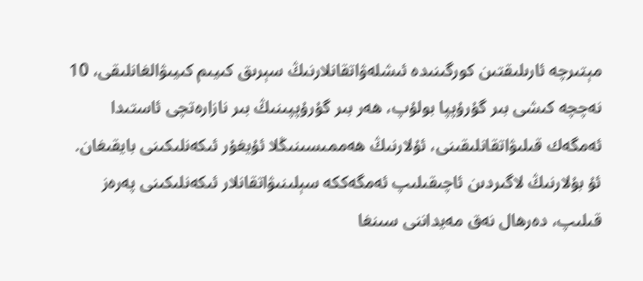مېتىرچە ئارىلىقتىن كورگىنىدە ئىشلەۋاتقانلارنىڭ سېرىق كىيىم كىيىۋالغانلىقى، 10 نەچچە كىشى بىر گۇرۇپپا بولۇپ، ھەر بىر گۇرۇپپىنىڭ بىر نازارەتچى ئاستىدا ئەمگەك قىلىۋاتقانلىقىنى، ئۇلارنىڭ ھەممىسىنىڭلا ئۇيغۇر ئىكەنلىكىنى بايقىغان. ئۇ بۇلارنىڭ لاگىردىن ئاچىقىلىپ ئەمگەككە سېلىنىۋاتقانلار ئىكەنلىكىنى پەرەز قىلىپ، دەرھال نەق مەيداننى سىنغا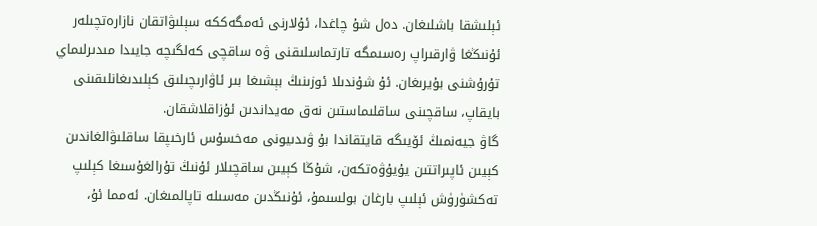ئېلىشقا باشلىغان. دەل شۇ چاغدا، ئۇلارنى ئەمگەككە سېلىۋاتقان نازارەتچىلەر ئۇنىڭغا ۋارقىراپ رەسىمگە تارتماسلىقنى ۋە ساقچى كەلگىچە جايىدا مىدىرلىماي تۇرۇشنى بۇيرىغان. ئۇ شۇندىلا ئوزىنىڭ بېشىغا بىر ئاۋارىچىلىق كېلىدىغانلىقىنى بايقاپ، ساقچىنى ساقلىماستىن نەق مەيداندىن ئۇزاقلاشقان.
گاۋ جيەنمىڭ ئۆيىگە قايتقاندا بۇ ۋىدىيونى مەخسۇس ئارخىپقا ساقلىۋالغاندىن كېيىن ئاپىراتتىن يۇيۇۋەتكەن، شۇڭا كېيىن ساقچىلار ئۇنىڭ تۇرالغۇسىغا كېلىپ تەكشۈرۈش ئېلىپ بارغان بولسىمۇ، ئۇنىڭدىن مەسىلە تاپالمىغان. ئەمما ئۇ،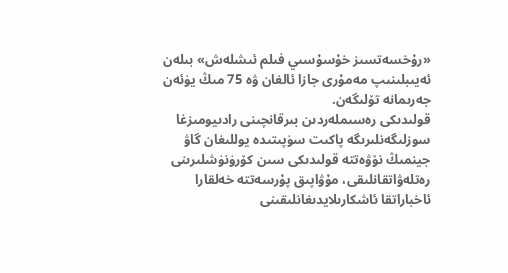«رۇخسەتسىز خۇسۇسىي فىلم ئىشلەش» بىلەن ئەيىبلىنىپ مەمۇرى جازا ئالغان ۋە 75 مىڭ يۈئەن جەرىمانە تۆلىگەن.
قولىدىكى رەسىملەردىن بىرقانچىنى رادىيومىزغا سوزلىگەنلىرىگە پاكىت سۈپىتىدە يوللىغان گاۋ جينمىڭ نۆۋەتتە قولىدىكى سىن كۆرۈنۈشلىرىنى رەتلەۋاتقانلىقى، مۇۋاپىق پۇرسەتتە خەلقارا ئاخباراتقا ئاشكارىلايدىغانلىقىنى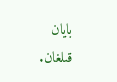بايان قىلغان.